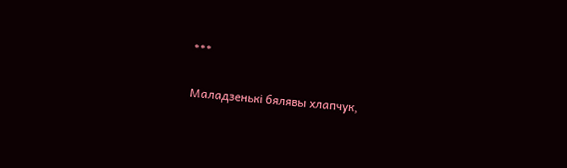***

Маладзенькі бялявы хлапчук,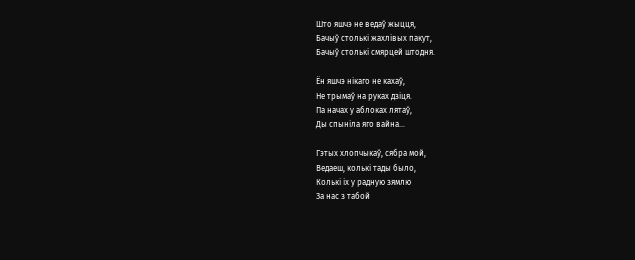Што яшчэ не ведаў жыцця,
Бачыў столькi жахлiвых пакут,
Бачыў столькі смярцей штодня.

Ён яшчэ нікаго не кахаў,
Не трымаў на руках дзіця.
Па начах у аблоках лятаў,
Ды спыніла яго вайна...

Гэтых хлопчыкаў, сябра мой,
Ведаеш, колькі тады было,
Колькі іх у радную зямлю
За нас з табой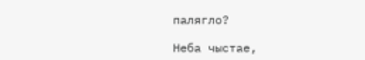палягло?

Неба чыстае,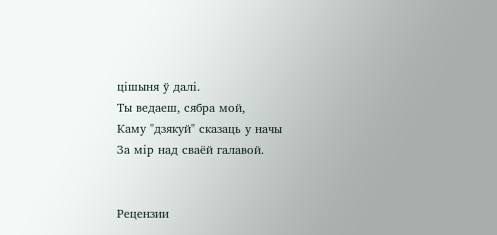цішыня ў далі.
Ты ведаеш, сябра мой,
Каму "дзякуй" сказаць у начы
За мір над сваёй галавой.


Рецензии